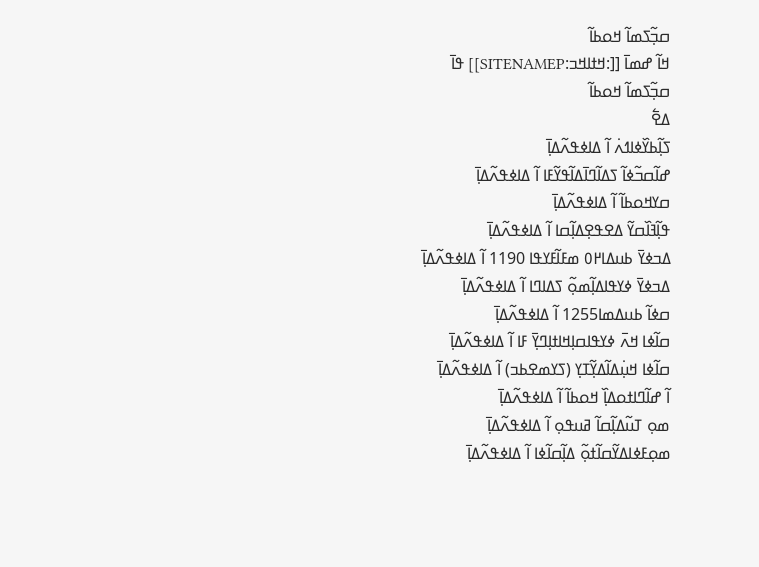ߛߏ߲߬ߖߘߊ߬ ߞߋߕߊ߬
ߞߊ߬ ߝߘߊ߫ [[:ߞߙߊߞߏ:SITENAMEP]] ߟߊ߫
ߛߏ߲߬ߖߘߊ߬ ߞߋߕߊ߬
ߡߐ߱
ߖߊ߲߬ߕߌ߰ߦߊߗߍ߭ ߊ߬ ߡߊߦߟߍ߬ߡߊ߲߫
ߝߊ߬ߛߏ߬ߦߊ߬ ߖߡߊ߬ߣߊ߫ߡߊ߬ߟߌ߬ߓߊ ߊ߬ ߡߊߦߟߍ߬ߡߊ߲߫
ߛߌߞߋߕߊ߬ ߊ߬ ߡߊߦߟߍ߬ߡߊ߲߫
ߟߊ߲߬ߔߊ߰ߛߌ߬ ߡߐߟߐ߲ߡߊ߲߬ߛߊ ߊ߬ ߡߊߦߟߍ߬ߡߊ߲߫
ߡߏߦߌ߫ ߕߎߡߊ߂߀ ߘߓߊ߬ߓߌߟߊ 1190 ߊ߬ ߡߊߦߟߍ߬ߡߊ߲߫
ߡߏߦߌ߫ ߦߌߟߊߡߊ߲߬ߘߋ߲߬ ߖߡߊߣߊ ߊ߬ ߡߊߦߟߍ߬ߡߊ߲߫
ߛߦߊ߬ ߕߎߡߘߊ1255 ߊ߬ ߡߊߦߟߍ߬ߡߊ߲߫
ߛߊ߬ߦߊ ߞߍ߫ ߦߌߟߊߛߊ߲ߞߊߙߊ߲ߣߌ߲߫ ߓߊ ߊ߬ ߡߊߦߟߍ߬ߡߊ߲߫
ߛߊ߬ߦߊ ߞߎ߲߭ߡߊ߬ߡߌ߲߬ߠߌ߲ (ߖߌߘߐߕߏ) ߊ߬ ߡߊߦߟߍ߬ߡߊ߲߫
ߊ߬ ߝߊ߬ߣߊߙߋߡߊ߲߰ ߞߋߕߊ߬ ߊ߬ ߡߊߦߟߍ߬ߡߊ߲߫
ߘߋ߲ ߠߎ߬ߡߊ߲߬ߛߊ߬ ߥߎߟߋ߲ ߊ߬ ߡߊߦߟߍ߬ߡߊ߲߫
ߘߋ߲ߓߦߊߡߌ߬ߛߊ߬ߙߋ߲߬ ߡߊ߲߬ߛߊ߬ߦߊ ߊ߬ ߡߊߦߟߍ߬ߡߊ߲߫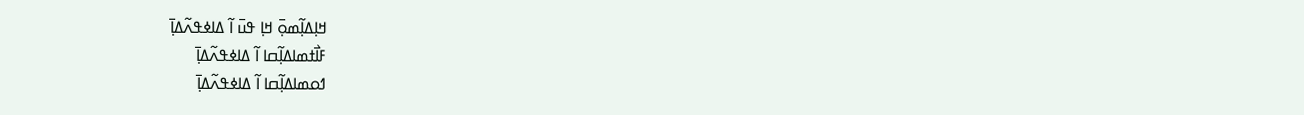ߞߊ߲ߡߊ߲߬ߘߋ߲߫ ߞߊ߲ ߟߎ߫ ߊ߬ ߡߊߦߟߍ߬ߡߊ߲߫
ߓߊ߯ߙߘߊߡߊ߲߬ߛߊ ߊ߬ ߡߊߦߟߍ߬ߡߊ߲߫
ߗߋߘߊߡߊ߲߬ߛߊ ߊ߬ ߡߊߦߟߍ߬ߡߊ߲߫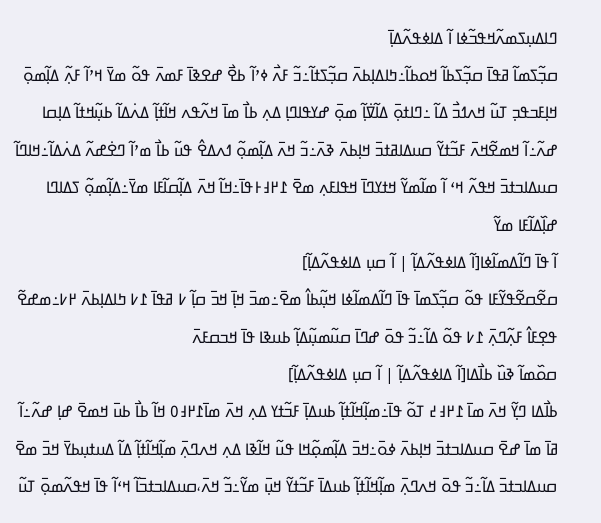ߣߊߡߎ߲ߖߘߍ߬ߞߟߏ߬ߦߊ ߊ߬ ߡߊߦߟߍ߬ߡߊ߲߫
ߛߏ߲߬ߖߘߊ߬ ߥߟߊ߫ ߛߏ߲߬ߖߕߊ߬ ߞߋߕߊ߬߸ߤߊߡߊ߲ߕߍ߫ ߛߏ߲߬ߖߙߊ߬߸ߏ߬ ߓߍ߯ ߦߴߊ߬ ߕߐ߯ ߝߐߢߊ߫ ߓߘߍ߫ ߟߋ߬ ߘߌ߫ ߞߴߊ߬ ߓߍ߲߬ ߡߊ߲߬ߘߋ߲߫ ߞߊ߲ߓߏߟߏ߲ ߠߎ߬ ߞߍߗߏ߯ ߡߊ߬ ߸ߣߊߙߋ߲߫ ߡߊ߬ߜ߭ߊ߲߬ ߘߋ߲߫ ߝߌߟߊߣߊ߲ ߡߍ߲ ߕߊ߯ ߘߊ߫ ߞߍ߬ߟߍ ߞߊ߬ߙߊ߲߬ ߡߍ߭ߡߊ߬ ߕߎ߲߬ߞߙߊ߬ ߡߊ߲ߛߊ ߝߍ߬߸ߊ߬ ߞߘߐ߬ߞߍ߫ ߓߏ߬ߙߌ߬ ߛߎߡߊߥߙߏ߫ ߞߊ߲ߕߍ߫ ߢߍ߫߸ߏ߬ ߞߍ߫ ߡߊ߲߬ߘߋ߲߬ ߗߍߡߐ߮ ߟߎ߬ ߕߊ߯ ߘߴߊ߬ ߣߐ߭ߝߍ߬ ߡߍ߭ߡߊ߬߸ߞߊߣߊ߬ ߛߎߡߊߏߙߏ߫ ߞߟߍ߬ ߞߵ ߊ߬ ߘߊ߬ߘߌ߬ ߞߙߌߣߊ߫ ߞߟߊߓߍ߲ ߘߐ߫ ߁߂߃߅ߟߊ߫߸ߞߊ߬ ߞߍ߫ ߡߊ߲߬ߛߊ߬ߓߊ ߘߌ߫߸ߡߊ߲߬ߘߋ߲߬ ߖߡߊߣߊ ߝߊ߲߰ߡߊ߬ߓߊ ߘߌ߬
ߊ߬ ߟߊ߫ ߣߊ߬ߡߘߊ߬ߦߊ[ߊ߬ ߡߊߦߟߍ߬ߡߊ߲߬ | ߊ߬ ߛߎ߲ ߡߊߦߟߍ߬ߡߊ߲߬]
ߛߐ߬ߛߐ߬ߟߌ߬ߓߊ ߟߋ߬ ߛߏ߲߬ߖߘߊ߫ ߟߊ߫ ߣߊ߬ߡߘߊ߬ߦߊ ߞߎ߲߬ߕߊ߮ ߘߐ߫߸ߘߏ߫ ߞߊ߲߫ ߞߏ߫ ߛߊ߲߬ ߇ ߥߟߊ߫ ߁߇ ߤߊߡߊ߲ߕߍ߫ ߂߇߸ߘߝߐ߬ ߟߐ߲ߓߊ߮ ߓߍ߲߬ߣߍ߲߫ ߁߇ ߟߋ߬ ߡߊ߬߸ߏ߬ ߟߋ߫ ߝߣߊ߫ ߛߎ߬ߘߎ߲߬ߡߊ߲߬ ߕߎߢߊ ߟߊ߫ ߞߏߛߓߍ߫
ߛߋ߰ߘߊ߬ ߢߎ߰ ߕߊ߯ߡߊ[ߊ߬ ߡߊߦߟߍ߬ߡߊ߲߬ | ߊ߬ ߛߎ߲ ߡߊߦߟߍ߬ߡߊ߲߬]
ߕߊ߯ߡߊ ߣߌ߲߬ ߞߍ߫ ߘߊ߫ ߁߂߃߄ ߠߋ߬ ߟߊ߫߸ߘߊ߲߬ߞߊ߬ߙߊ߲߬ ߕߎߡߊ߲߫ ߓߏ߬ߙߌ ߡߍ߲ ߞߍ߫ ߘߊ߫߁߂߃߀ ߞߊ߬ ߕߊ߯ ߕߎ߫ ߞߘߐ߫ ߝߊ߲ ߝߍ߬߸ߊ߬ ߥߊ߫ ߘߊ߫ ߝߐ߫ ߛߎߡߊߏߙߏ߫ ߞߊ߲ߕߍ߫ ߦߋ߫߸ߞߏ߫ ߡߊ߲߬ߘߋ߲߬ߞߊ ߟߎ߬ ߞߊ߬ߢߊ ߡߍ߲ ߞߍߣߍ߲߫ ߘߊ߲߬ߞߊ߬ߙߊ߲߬ ߡߊ߬ ߡߎߙߎ߲ߕߌ߫ ߞߏ߫ ߘߐ߫ ߛߎߡߊߏߙߏ߫ ߡߊ߬߸ߏ߬ ߟߋ߫ ߞߍߣߍ߲߫ ߘߊ߲߬ߞߊ߬ߙߊ߲߬ ߕߎߡߊ߫ ߓߏ߬ߙߌ߬ ߞߎ߲߫ ߘߌ߬߸ߏ߬ ߞߍ߫،ߛߎߡߊߏߙߏ߫ߊ߬ ߞߵߊ߬ ߟߊ߫ ߞߟߍ߬ߘߋ߲߫ ߠߎ߬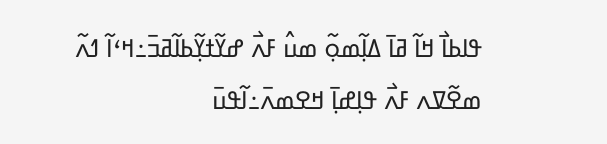ߟߊߕߊ߯ ߞߊ߬ ߥߊ߫ ߡߊ߲߬ߘߋ߲߬ ߘߎ߮ ߓߍ߯ ߝߌ߬ߙߌ߲߬ߕߊ߬ߥߏ߫߸ߞߵߊ߬ ߗߍ߬ ߘߐ߬ߜߍ ߓߍ߯ ߟߊ߲ߝߊ߲߫ ߞߐߘߍ߫߸ߊ߬ߟߎ߫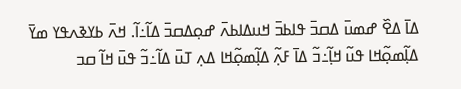ߡߊ߫ ߡߐ߰ ߝߘߎ߫ ߡߛߏ߫ ߟߊߕߏ߫ ߞߎߡߊߕߍ߫ ߝߋ߲ߡߛߏ߫ ߡߊ߬߸ߊ߬. ߞߍ߫ ߕߌߢߍߟߌ ߘߌ߫ ߡߊ߲߬ߘߋ߲߬ߞߊ ߟߎ߬ ߞߊ߲߬߸ߏ߬ ߡߊ߫ ߓߍ߲߬ ߡߊ߲߬ߘߋ߲߬ߞߊ ߡߍ߲ ߠߎ߫ ߡߊ߬߸ߏ߬ ߟߎ߫ ߞߊ߬ ߛߏ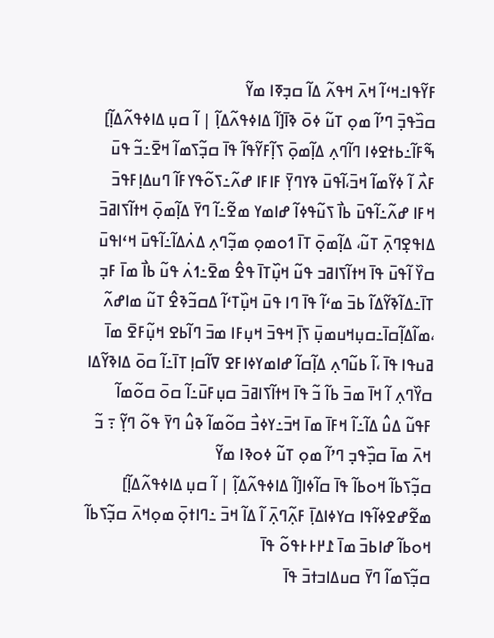ߓߌ߬ߟߊ߸ߞߵߊ߬ ߞߍ߫ ߞߟߍ߬ ߡߊ߬ ߛߏ߲ߧߊ ߘߌ߬
ߛߏ߰ߟߏ߲߫ ߣߴߊ߬ ߘߋ߲ ߠߎ߬ ߦߋ߫ ߢߊ߫[ߊ߬ ߡߊߦߟߍ߬ߡߊ߲߬ | ߊ߬ ߛߎ߲ ߡߊߦߟߍ߬ߡߊ߲߬]
ߒ߬ߓߊ߬߸ߕߙߐߦߊ ߣߊ߬ߣߍ߲ ߡߊ߲߬ߘߋ߲߫ ߖߊ߲߬ߓߌ߬ߟߊ߬ ߟߊ߫ ߛߏ߲߬ߖߘߊ߬ ߞߐ߫߸ߏ߬ ߟߎ߫ ߓߍ߯ ߊ߬ ߦߌ߬ߘߊ߬ ߞߏ߫،ߊ߬ߟߎ߫ ߢߌߣߌ߲߫ ߓߊߓߊ ߝߍ߬߸ߖߋ߬ߟߌߓߊ߬ ߣߎߡߊ߲ߓߟߏ߫ ߞߓߊ ߝߍ߬߸ߊ߬ߟߎ߫ ߕߊ߯ ߖߎ߬ߟߦߊ߬ ߝߊߘߌ ߘߐ߬߸ߊ߬ ߣߌ߫ ߡߊ߲߬ߘߋ߲߫ ߞߙߊ߬ߖߊߥߏ߫ ߡߊߟߐ߲ߣߍ߲߫ ߠߎ߬، ߡߊ߲߬ߘߋ߲߫ ߠߊ߫ ߗߋߘߋ߲ ߘߏ߲߬ߣߍ߲ ߡߍ߭ߡߊ߬߸ߊ߬ߟߎ߫ ߞߵߊߟߎ߫ ߛߌ߰ ߊ߬ߟߎ߫ ߟߊ߫ ߞߙߊ߬ߖߊߥߏ ߟߎ߬ ߞߎ߲߰ߠߊ߫ ߟߐ߮ ߘߐ߫߸ߗߍ߭ ߟߎ߬ ߕߊ߯ ߘߊ߫ ߓߏ߲ ߠߊ߫߸ߡߊ߬ߢߌ߬ߡߊ߬ ߕߏ߫ ߘߵߊ߬ ߟߊ߫ ߣߊ ߟߎ߫ ߞߎ߲߰ߠߵߊ߬ ߡߛߏ߬ߢߐ߮ ߠߎ߬ ߘߊߝߍ߬ ،ߘߊ߬ߡߊ߲߬ߛߊ߫߸ߛߎ߲ߞߎߘߎ߲߫ ߖߊ߲߫ ߞߟߏ߫ ߞߎ߲ߓߊ ߘߏ߫ ߣߊ߬ߕߐ ߞߎ߲߬ߓߐ߫ ߘߊ߫ ߥߎߟߊ ߟߊ߫ ،ߊ߬ ߕߎ߬ߣߍ߲ ߡߊ߲߬ߛߊ߬ ߝߊߘߌߦߊߓߐ ߜߊ߬ߛߊ߲ ߠߊ߫߸ߊ߬ ߛߋ߫ ߡߊߢߌ߬ߡߊ ߛߌ߰ߣߍ߲ ߊ߬ ߞߊ߫ ߘߏ߫ ߕߊ߬ ߏ߬ ߟߊ߫ ߞߙߊ߬ߖߊߥߏ߫ ߛߎ߲ߓߎ߫߸ߊ߬ ߛߋ߫ ߛߋ߬ߘߊ߬ ߓߟߎ߬ ߡߎ߮ ߡߊ߬߸ߊ߬ ߞߓߊ߫ ߘߊ߫ ߞߏ߫߸ߌߦߏ߯ ߛߋ߬ߘߊ߬ ߢߎ߮ ߣߌ߫ ߟߋ߬ ߣߌ߲߬ ߹ ߏ߬ ߞߍ߫ ߘߊ߫ ߛߏ߲߰ߟߏ߲ ߣߴߊ߬ ߘߋ߲ ߠߎ߬ ߦߋߢߊ ߘߌ߬
ߛߏ߲߬ߖߕߊ߬ ߞߋߕߊ߬ ߟߊ߫ ߛߊ߬ߦߊ[ߊ߬ ߡߊߦߟߍ߬ߡߊ߲߬ | ߊ߬ ߛߎ߲ ߡߊߦߟߍ߬ߡߊ߲߬]
ߘߐ߬ߝߐߦߊ߬ߟߊ ߛߌߦߊߡߊ߲߫ ߓߍ߲߬ߣߍ߲߫ ߊ߬ ߡߊ߬ ߞߏ߫ ߸ߣߊߙߋ߲߫ ߘߋ߲ߞߍ߫ ߛߏ߲߬ߖߕߊ߬ ߞߋߕߊ߬ ߝߊߕߏ߫ ߘߊ߫ ߁߂߅߅ߟߋ߬ ߟߊ߫
ߛߏ߲߬ߖߘߊ߬ ߣߌ߫ ߛߎߡߊߏߙߏ߫ ߟߊ߫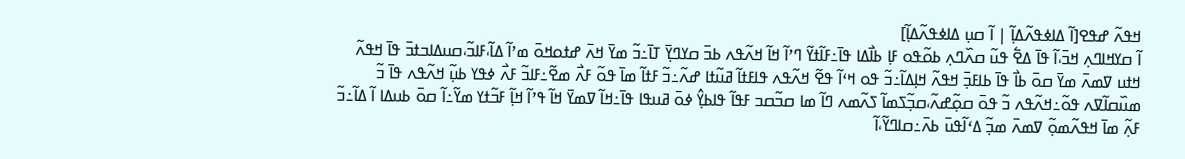ߞߟߍ߬ ߝߟߐ[ߊ߬ ߡߊߦߟߍ߬ߡߊ߲߬ | ߊ߬ ߛߎ߲ ߡߊߦߟߍ߬ߡߊ߲߬]
ߊ߬ ߛߌߞߊߣߍ߲ ߞߏ߫،ߊ߬ ߟߊ߫ ߡߐ߱ ߟߎ߬ ߛߍ߰ߣߍ߲ ߕߋ߬ߟߋ ߓߊ߲ ߕߊ߯ߡߊ ߟߊ߫߸ߓߊ߬ߙߌ߬ ߣߴߊ߬ ߞߊ߬ ߞߍ߬ߟߍ ߕߏ߫ ߛߌߣߌ߲߫ ߠߊ߫߸ߏ߬ ߘߌ߫ ߞߍ߫ ߝߙߋߞߋ߫ ߘߴߊ߬ ߡߊ߬،ߓߊߏ߬،ߛߎߡߊߏߙߏ߫ ߟߊ߫ ߞߟߍ߬ ߞߙߎ ߜߘߍ߫ ߘߌ߫ ߛߋ߫ ߕߊ߯ ߟߊ߫ ߕߊߓߏ߲߫ ߞߟߍ߬ ߞߊ߲ߡߊ߬߸ߏ߬ ߟߋ ߞߵߊ߬ ߟߐ߬ ߞߍ߬ߟߍ ߟߊߓߙߊ߬ ߥߎ߬ߙߊ ߝߍ߬߸ߏ߬ ߓߙߊ߬ ߘߊ߫ ߟߋ߬ ߓߍ߯ ߘߐ߬߸ߓߊߏ߬ ߓߍ߯ ߦߟߌ ߕߎ߲߬ ߞߍ߬ߟߍ ߟߊ߫ ߏ߬ ߘߎ߰ߛߊ߬ߜߍ ߟߋ߬߸ߞߍ߬ߟߍ ߏ߬ ߟߋ߫ ߛߋ߲߬ߝߍ߬،ߛߏ߲߬ߖߘߊ߬ ߖߍ߬ߘߍ ߣߊ߬ ߘߊ ߛߏ߬ߛߏ ߓߟߊ߬ ߟߊߕߌ߲߮ ߦߋ߫ ߥߎߟߊ ߟߊ߫߸ߞߊ߬ ߜߘߌ߫ ߞߊ߬ ߟߴߊ߬ ߞߊ߲߬ ߓߏ߬ߙߌ ߘߌ߬߸ߊ߬ ߛߋ߫ ߕߎߡߊ ߊ߬ ߡߊ߬߸ߏ߬ ߓߍ߲߬ ߘߊ߫ ߞߟߍ߬ߘߋ߲߬ ߜߘߍ߫ ߘߏ߲߬ ߡߵߊ߬ߟߎ߫ ߕߍ߫߸ߛߊߣߌ߬،ߊ߬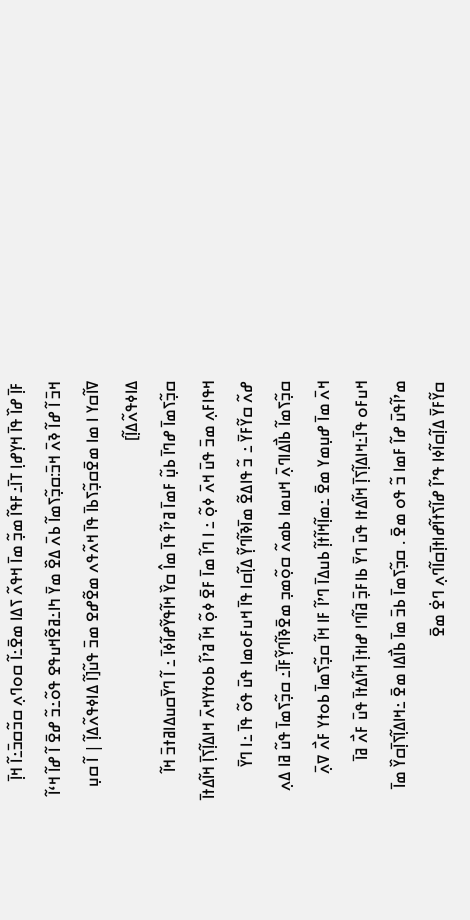ߓߊ߲߫ ߝߊ߰ ߟߊ߫ ߞߌ߲ߝߊ߲ ߠߊ߫߸ߓߟߊ߬ ߘߏ߲߬ ߘߊ߫ ߞߟߍ߬ ߖߡߊ ߘߐ߫߸ߊ߬ ߛߋߣߍ߲ ߛߏ߬ߛߏ߫߸ߊ߬ ߞߊ߲߫ ߞߏ߫ ߊ߬ ߝߊ߬ ߢߍ߫ ߞߏ߫:ߛߏ߲߬ߖߘߊ߬ ߕߍ߫ ߡߐ߰ ߘߌ߫ ߤߊ߸ߥߐ߬ߞߎߟߐ ߟߋ߬߸ߏ߬ ߝߐ߫ ߊ߬ ߝߊ߬ ߞߵߊ߬ ߜߊ߬ߛߌ ߊ ߘߊ ߘߐ߫ߛߏ߲߬ߖߕߊ߫ ߟߊ߫ ߞߍ߬ߟߍ ߘߐ߬ߝߐ ߘߏ߫ ߟߎ߬[ߊ߬ ߡߊߦߟߍ߬ߡߊ߲߬ | ߊ߬ ߛߎ߲ ߡߊߦߟߍ߬ߡߊ߲߬]
ߛߏ߲߬ߖߘߊ߫ ߝߣߊ߫ ߕߎ߲߬ ߓߘߊ߫ ߥߴߊ߬ ߟߊ߫ ߘߊ߮ ߛߌ߰ ߞߊ߬ߟߌ߬ߝߊ߬ߦߊ߫ ߸ ߊ߬ ߣߌ߫ߛߎߡߊߥߙߏ߫ ߞߊ߬ ߞߟߊߓߍ߲ ߘߏ߫ ߟߎ߫ ߞߍ߫ ߦߋ߲߬ ߸ ߊ ߣߊ߬ ߘߊ߫ ߓߐ߫ ߦߋ߲߬ ߞߊ߬ ߥߴߊ߬ ߕߋߙߌߞߍ߫ ߞߊߡߊ߲߬ߖߊ߲߫ ߞߊ߬ߡߙߊ߫ ߝߍ߬ ߛߌ߬ߓߌ߫ ߸ ߏ߬ ߟߊߡߐ߬ ߘߊ߫ߢߊ߬ߣߌ߲߬ ߡߊ߲߬ߛߊ ߟߊ߫ ߞߎߓߋߘߊ ߟߎ߫ ߟߋ߬ ߟߊ߫ ߸ߊ ߣߌ߫ ߛߏ߲߬ߖߘߊ߬ ߕߊ߯ߡߊߣߍ߲߫ ߞߎߘߊ ߕߘߍ߬ ߛߋ߲߬ߘߏ߲ ߘߐ߫ߢߊ߬ߣߌ߲߬ߓߊ߫߸ ߛߏ߲߬ߖߘߊ߫ ߟߎ߬ ߥߊ ߡߍ߲ ߞߍ߫ ߘߊ߫ ߝߎ߲ߘߌ ߘߐ߫ ߸ߘߊ߲߬ߞߊ߬ߙߊ߲߬ ߕߎߡߊ߫ ߣߴߊ߬ ߓߊ ߞߊ߬ ߛߏ߲߬ߖߘߊ߫ ߕߋߙߌ ߓߍ߯ ߜߍ߲߫ ߞߎߓߋ ߟߊ߫߸ߞߊߡߊ߲߬ߖߊ߲߫ ߞߊ߬ߡߙߊ ߟߎ߫ ߣߌ߫ ߕߊߓߏ߲߫ ߥߊ߬ߣߊ ߝߊߙߊ߲߫ ߞߊ߬ߡߙߊ߫ ߟߎ߫ ߓߍ߯ ߥߊ߫ ߘߴߊ߬ߟߎ߫ ߝߊ߬ ߓߘߊ ߏ߬ ߟߋ ߘߐ߫ . ߛߏ߲߬ߖߘߊ߫ ߕߏ߫ ߘߊ߫ ߕߊ߯ߡߊ ߘߐ߫ ߸ߞߊߡߊ߲߬ߖߊ߲߫ߛߌ߰ ߘߊ߫ ߛߌ߬ߓߌ߫ ߡߊ߲߬ߛߊ߬ߦߊ ߟߴߊ߬ ߝߊ߬ߖߙߊ߬ߝߊߙߊ߲߫ߛߊ߬ߣߍ߲ ߣߐ߭ ߘߐ߫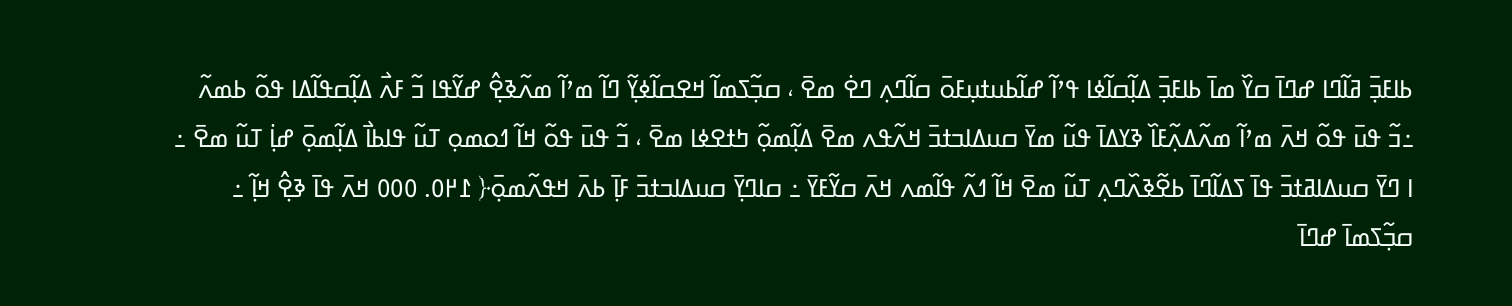ߕߊߓߏ߲߫ ߥߊ߬ߣߊ ߝߣߊ߫ ߛߌ߰ ߘߊ߫ ߕߊߓߏ߲߫ ߡߊ߲߬ߛߊ߬ߦߊ ߟߴߊ߬ ߝߊ߬ߕߎߙߎ߲ߓߋ߫ ߛߊ߬ߣߍ߲ ߣߐ߭ ߘߐ߫ ، ߛߏ߲߬ߖߘߊ߬ ߞߐߛߊ߬ߦߌ߲߬ ߣߊ߬ ߘߴߊ߬ ߘߍ߬ߢߐ߲߮ ߝߌ߬ߟߊ ߏ߬ ߓߍ߯ ߡߊ߲߬ߛߟߊ߬ߡߊ ߟߋ߬ ߕߘߍ߬ ߸ߏ߬ ߟߎ߫ ߟߋ߬ ߞߍ߫ ߘߴߊ߬ ߘߍ߬ߡߍ߲߬ߓߊ߰ ߢߌߡߊ߫ ߟߎ߬ ߘߌ߫ ߛߎߡߊߏߙߏ߫ ߞߍ߬ߟߍ ߘߐ߫ ߡߊ߲߬ߘߋ߲߬ ߤߙߐߦߊ ߘߐ߫ ، ߏ߬ ߟߎ߫ ߟߋ߬ ߞߊ߬ ߗߋߘߋ߲ ߠߎ߬ ߟߊߕߊ߯ ߡߊ߲߬ߘߋ߲߫ ߝߊ߲߭ ߠߎ߬ ߘߐ߫ ߸ ߊ ߣߌ߫ ߛߎߡߊߥߙߏ߫ ߟߊ߫ ߖߡߊ߬ߣߊ߫ ߕߐ߬ߢߍ߰ߣߍ߲ ߠߎ߬ ߘߐ߫ ߞߊ߬ ߗߍ߬ ߟߊ߬ߘߍ ߞߍ߫ ߛߌ߬ߓߌ߫ ߸ ߛߊߣߌ߲߫ ߛߎߡߊߏߙߏ߫ ߓߊ߲߫ ߕߍ߫ ߞߟߍ߬ߘߋ߲߫﴿ ߁߂߀. ߀߀߀ ߞߍ߫ ߟߊ߫ ߢߐ߲߮ ߞߊ߲߬ ߸ ߛߏ߲߬ߖߘߊ߫ ߝߣߊ߫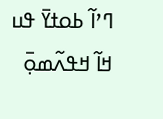ߣߴߊ߬ ߕߋߙߌ߫ ߟߎ ߞߊ߬ ߞߟߍ߬ߘߋ߲߫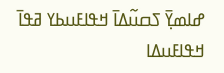ߝߊߘߌ߲߫ ߖߛߎ߬ߡߊ߫ ߞߟߊߓߎߕߌ ߥߟߊ߫ ߞߟߊߓߎߡߊ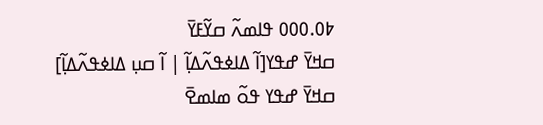߈߀.߀߀߀ ߟߊߘߍ߬ ߛߌ߬ߓߌ߫
ߛߞߌ߫ ߝߟߌ[ߊ߬ ߡߊߦߟߍ߬ߡߊ߲߬ | ߊ߬ ߛߎ߲ ߡߊߦߟߍ߬ߡߊ߲߬]
ߛߞߌ߫ ߝߟߌ ߟߋ߬ ߘߊߘߐ߫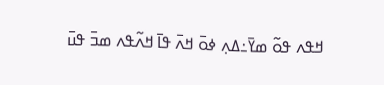ߞߟߍ ߟߋ߬ ߘߌ߫߸ߡߍ߲ ߦߋ߫ ߞߍ߫ ߟߊ߫ ߞߍ߬ߟߍ ߘߏ߫ ߟߎ߫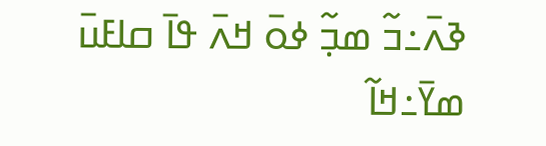ߢߍ߫߸ߏ߬ ߘߏ߲߬ ߦߋ߫ ߞߍ߫ ߟߊ߫ ߛߊߓߎ߫ ߘߌ߫߸ߞߊ߬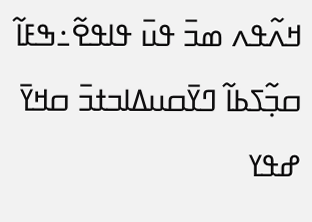ߞߍ߬ߟߍ ߘߏ߫ ߟߎ߫ ߟߊߟߐ߬߸ߒߓߊ߬ ߛߏ߲߬ߖߕߊ߬ ߣߌ߫ߛߎߡߊߏߙߏ߫ ߛߞߌ߫ ߝߟߌ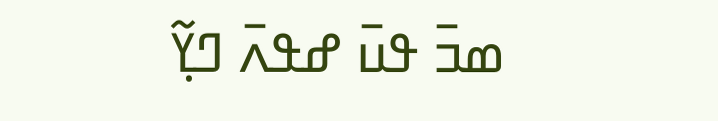ߘߏ߫ ߟߎ߫ ߝߟߍ߫ ߣߌ߲߬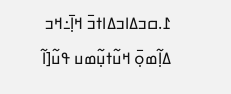߁.ߛߏߡߊߏߡߊߙߏ߫ ߞߊ߲߫߸ߞߏ
ߡߊ߲߬ߘߋ߲߫ ߞߎ߬ߙߎ߲߬ߘߎ ߟߎ߬[ߊ߬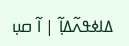ߡߊߦߟߍ߬ߡߊ߲߬ | ߊ߬ ߛߎ߲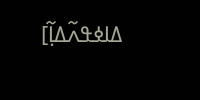ߡߊߦߟߍ߬ߡߊ߲߬]